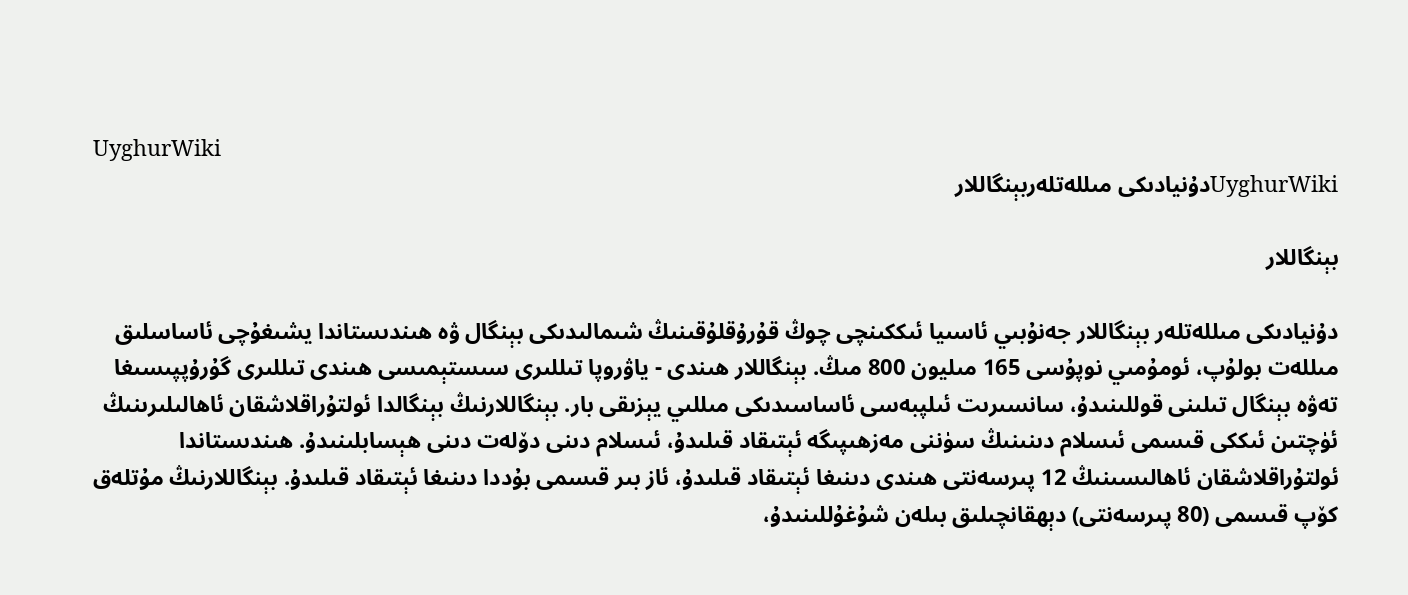UyghurWiki
UyghurWikiدۇنيادىكى مىللەتلەربېنگاللار

بېنگاللار

دۇنيادىكى مىللەتلەر بېنگاللار جەنۇبىي ئاسىيا ئىككىنچى چوڭ قۇرۇقلۇقىنىڭ شىمالىدىكى بېنگال ۋە ھىندىستاندا يشىغۇچى ئاساسلىق مىللەت بولۇپ، ئومۇمىي نوپۇسى 165 مىليون 800 مىڭ. بېنگاللار ھىندى - ياۋروپا تىللىرى سىستېمىسى ھىندى تىللىرى گۇرۇپپىسىغا تەۋە بېنگال تىلىنى قوللىنىدۇ، سانسىرىت ئىلپبەسى ئاساسىدىكى مىللىي يېزىقى بار. بېنگاللارنىڭ بېنگالدا ئولتۇراقلاشقان ئاھالىلىرىنىڭ ئۈچتىن ئىككى قىسمى ئىسلام دىنىنىڭ سۈننى مەزھىپىگە ئېتىقاد قىلىدۇ، ئىسلام دىنى دۆلەت دىنى ھېسابلىنىدۇ. ھىندىستاندا ئولتۇراقلاشقان ئاھالىسىنىڭ 12 پىرسەنتى ھىندى دىنىغا ئېتىقاد قىلىدۇ، ئاز بىر قىسمى بۇددا دىنىغا ئېتىقاد قىلىدۇ. بېنگاللارنىڭ مۇتلەق كۆپ قىسمى (80 پىرسەنتى) دېھقانچىلىق بىلەن شۇغۇللىنىدۇ،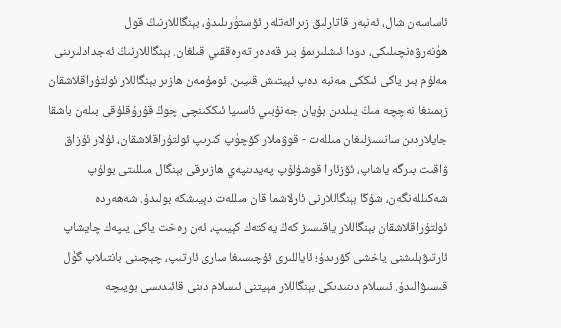ئاساسەن شال، ئەنبەر قاتارلىق زىرائەتلەر ئۆستۈرىلىدۇ، بېنگاللارنىڭ قول ھۈنەرۋەنچىلىكى، دودا ئىشلىرىمۇ بىر قەدەر تەرەققىي قىلغان. بېنگاللارنىڭ ئەجدادلىرىنى مەلۇم بىر ياكى ئىككى مەنبە دەپ ئېيتىش قىيىن. ئومۇمەن ھازىر بېنگاللار ئولتۇراقلاشقان زېمىنغا نەچچە مىڭ يىلدىن بۇيان جەنۇبىي ئاسىيا ئىككىنچى چوڭ قۇرۇقلۇقى بىلەن باشقا جايلاردىن سانسىزلىغان مىللەت - قوۋملار كۆچۈپ كىرىپ ئولتۇراقلاشقان، ئۇلار ئۇزاق ۋاقىت بىرگە ياشاپ، ئۆزئارا قوشۇلۇپ پەيدىنپەي ھازىرقى بېنگال مىللىتى بولۇپ شەكىللەنگەن، شۇڭا بېنگاللارنى ئارلاشما قان مىللەت دېيىشكە بولىدۇ. شەھەردە ئولتۇراقلاشقان بېنگاللار ياقىسىز كەڭ يەكتەك كېيىپ، ئەن رەخت ياكى يىپەك چايشاپ ئارتىۋېلىشنى ياخشى كۆرىدۇ؛ ئاياللىرى ئۇچىسىغا سارى ئارتىپ، چېچىنى بانتىلاپ گۈل قىسىۋالىدۇ. ئىسلام دىنىدىكى بېنگاللار مېيتنى ئىسلام دىنى قائىدىسى بويىچە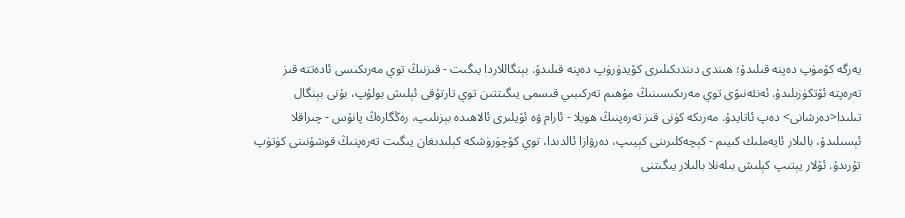يەرگە كۆمۈپ دەپنە قىلىدۇ؛ ھىندى دىندىكىلىرى كۆيدۈرۈپ دەپنە قىلىدۇ. بېنگاللاردا يىگىت - قىزنىڭ توي مەرىكىسى ئادەتتە قىز تەرەپتە ئۆتكۈزىلىدۇ. ئەنئەنىۋى توي مەرىكىسىنىڭ مۇھىم تەركىبىي قىسمى يىگىتتىن توي تارتۇقى ئېلىش بولۇپ، بۇنى بېنگال تىلىدا<دەرشانى> دەپ ئاتايدۇ. مەرىكە كۈنى قىز تەرەپنىڭ ھويلا - ئارام ۋە ئۆيلىرى ئالاھىدە بېزىلىپ، رەڭگارەڭ پانۇس - چىراقلا ئېسىلىدۇ، بالىلار ئايەملىك كىيىم - كېچەكلىرىنى كېيىپ، دەرۋازا ئالدىدا، توي كۆچۈرۈشكە كېلىدىغان يىگىت تەرەپنىڭ قوشۇنىنى كۈتۈپ تۇرىدۇ. ئۇلار يېتىپ كېلىش بىلەنلا بالىلار يىگىتنى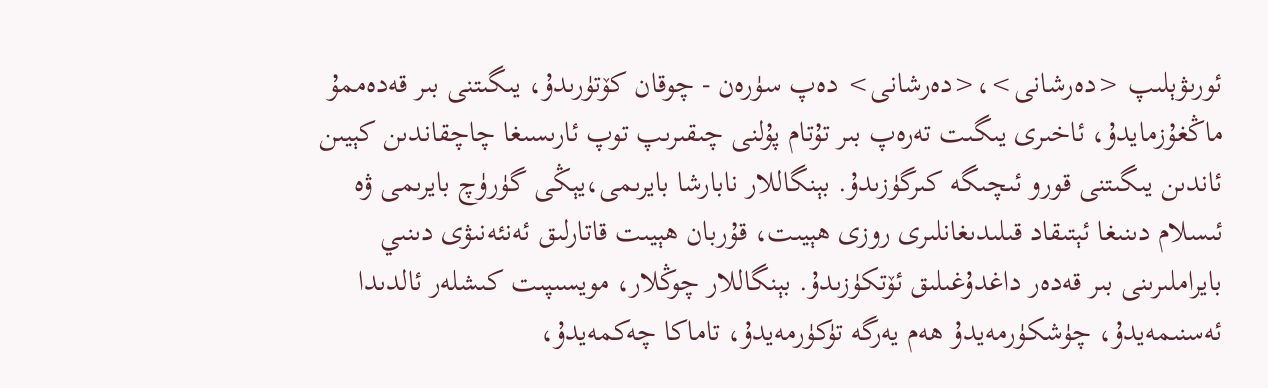ئورىۋېلىپ <دەرشانى>،<دەرشانى> دەپ سۈرەن - چوقان كۆتۈرىدۇ، يىگىتنى بىر قەدەممۇ ماڭغۇزمايدۇ، ئاخىرى يىگىت تەرەپ بىر تۇتام پۇلنى چىقىرىپ توپ ئارىسىغا چاچقاندىن كېيىن ئاندىن يىگىتنى قورو ئىچىگە كىرگۈزىدۇ. بېنگاللار نابارشا بايرىمى،يېڭى گۈرۈچ بايرىمى ۋە ئىسلام دىنىغا ئېتىقاد قىلىدىغانلىرى روزى ھېيىت، قۇربان ھېيىت قاتارلىق ئەنئەنىۋى دىنىي بايراملىرىنى بىر قەدەر داغدۇغىلىق ئۆتكۈزىدۇ. بېنگاللار چوڭلار، مويسىپىت كىشلەر ئالدىدا ئەسنىمەيدۇ، چۈشكۈرمەيدۇ ھەم يەرگە تۈكۈرمەيدۇ، تاماكا چەكمەيدۇ،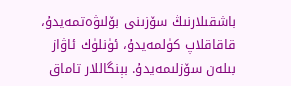باشقىلارنىڭ سۆزىنى بۆلىۋەتمەيدۇ، قاقاقلاپ كۈلمەيدۇ، ئۈنلۈك ئاۋاز بىلەن سۆزلىمەيدۇ. بېنگاللار تاماق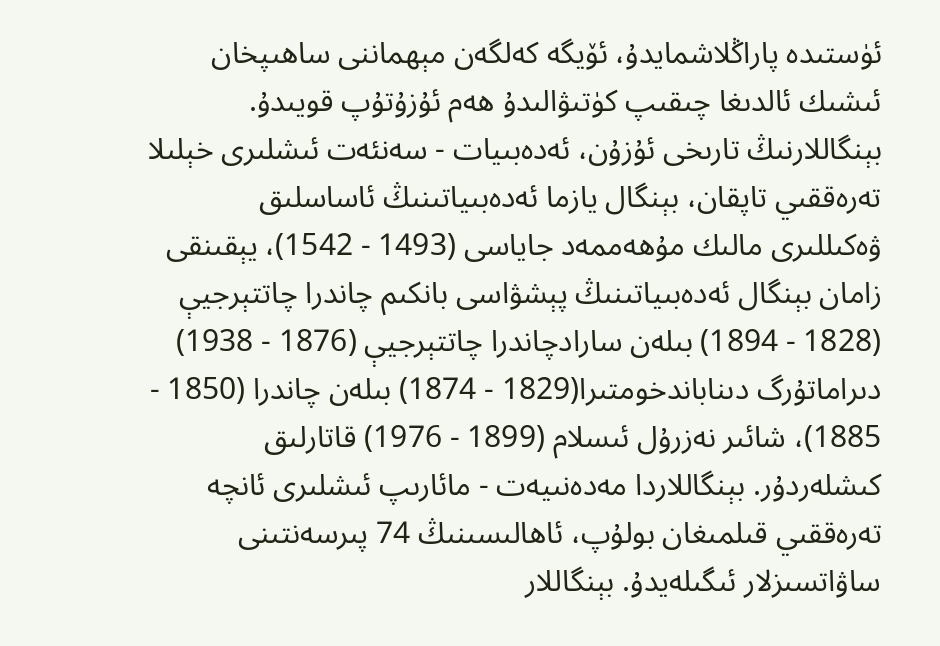ئۈستىدە پاراڭلاشمايدۇ، ئۆيگە كەلگەن مېھماننى ساھىپخان ئىشىك ئالدىغا چىقىپ كۈتىۋالىدۇ ھەم ئۇزۇتۇپ قويىدۇ. بېنگاللارنىڭ تارىخى ئۇزۇن، ئەدەبىيات - سەنئەت ئىشلىرى خېلىلا تەرەققىي تاپقان، بېنگال يازما ئەدەبىياتىنىڭ ئاساسلىق ۋەكىللىرى مالىك مۇھەممەد جاياسى (1493 - 1542)، يېقىنقى زامان بېنگال ئەدەبىياتىنىڭ پېشۋاسى بانكىم چاندرا چاتتېرجيې (1828 - 1894) بىلەن سارادچاندرا چاتتېرجيې (1876 - 1938) دىراماتۇرگ دىناباندخومتىرا(1829 - 1874) بىلەن چاندرا (1850 - 1885)، شائىر نەزرۇل ئىسلام (1899 - 1976) قاتارلىق كىشلەردۇر. بېنگاللاردا مەدەنىيەت - مائارىپ ئىشلىرى ئانچە تەرەققىي قىلمىغان بولۇپ، ئاھالىسىنىڭ 74 پىرسەنتىنى ساۋاتسىزلار ئىگىلەيدۇ. بېنگاللار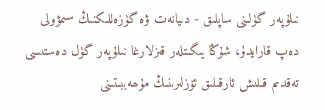نىلۇپەر گۈلىنى ساپلىق - دىيانەت ۋە گۈزەللىكنىڭ سىمۋولى دەپ قارايدۇ، شۇڭا يىگىتلەر قىزلارغا نىلۇپەر گۈل دەستىسى تەقدىم قىلىش ئارقىلىق ئۆزلىرىنىڭ مۇھەببىتىنى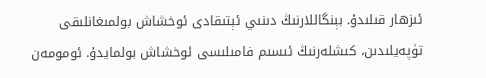ئىزھار قىلىدۇ. بېنگاللارنىڭ دىنىي ئېتىقادى ئوخشاش بولمىغانلىقى تۈپەيلىدىن، كىشلەرنىڭ ئىسىم فامىلىسى ئوخشاش بولمايدۇ. ئومومەن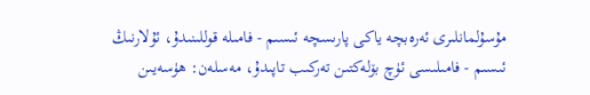مۇسۇلمانلىرى ئەرەبچە ياكى پارىسچە ئىسىم - فامىلە قوللىنىدۇ، ئۇلارنىڭ ئىسىم - فامىلىسى ئۈچ بۆلەكتىن تەركىب تاپىدۇ، مەسلەن: ھۈسەيىن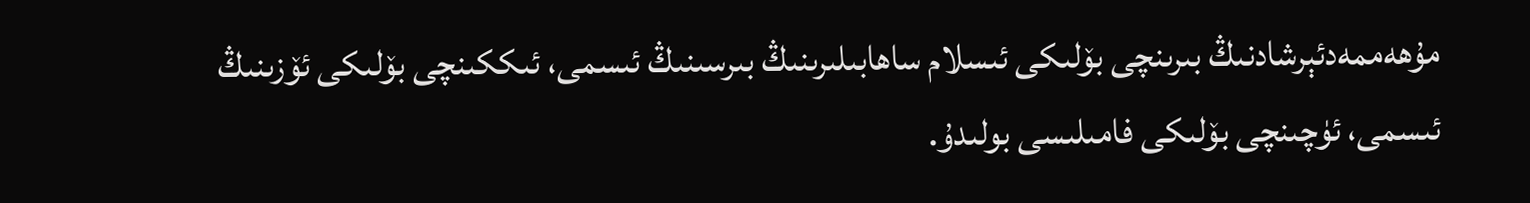مۇھەممەدئېرشادنىڭ بىرىنچى بۆلىكى ئىسلام ساھابىلىرىنىڭ بىرسىنىڭ ئىسمى، ئىككىنچى بۆلىكى ئۆزىنىڭ ئىسمى، ئۈچىنچى بۆلىكى فامىلىسى بولىدۇ.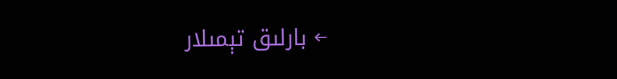← بارلىق تېمىلار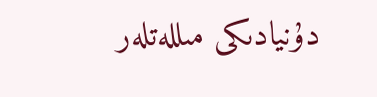دۇنيادىكى مىللەتلەر